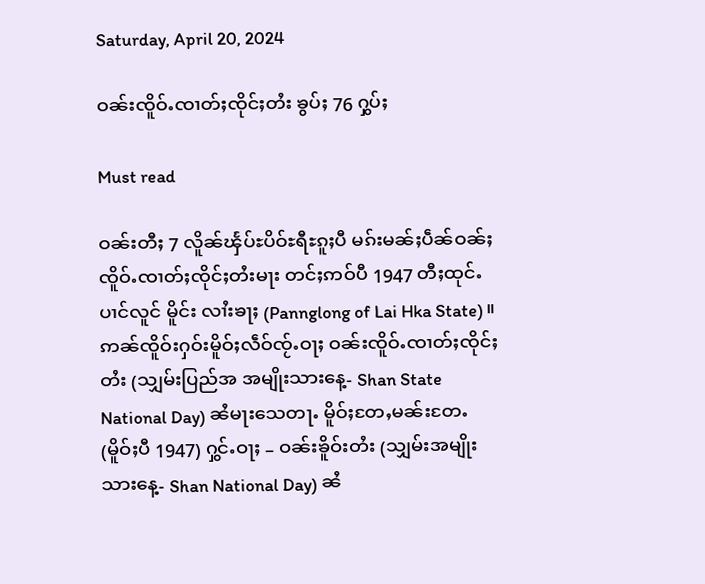Saturday, April 20, 2024

ဝၼ်းၸိူဝ်ႉၸၢတ်ႈၸိုင်ႈတႆး ၶွပ်ႈ 76 ႁွပ်ႈ

Must read

ဝၼ်းတီႈ 7 လိူၼ်ၾႅပ်ႊပိဝ်ႊရီႊၵူႈပီ မၵ်းမၼ်ႈပဵၼ်ဝၼ်ႈၸိူဝ်ႉၸၢတ်ႈၸိုင်ႈတႆးမႃး တင်ႈဢဝ်ပီ 1947 တီႈထုင်ႉပၢင်လူင် မိူင်း လၢႆးၶႃႈ (Pannglong of Lai Hka State)။ ဢၼ်ၸိူဝ်းႁဝ်းမိူဝ်ႈလဵဝ်ၸႂ်ႉဝႃႈ ဝၼ်းၸိူဝ်ႉၸၢတ်ႈၸိုင်ႈတႆး (သျှမ်းပြည်အ အမျိုးသားနေ့- Shan State National Day) ၼႆမႃးသေတႃႉ မိူဝ်ႈတႄႇမၼ်းတႄႉ (မိူဝ်ႈပီ 1947) ႁွင်ႉဝႃႈ – ဝၼ်းၶိူဝ်းတႆး (သျှမ်းအမျိုးသားနေ့- Shan National Day) ၼႆ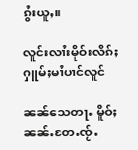ၵွႆးယူႇ။

လူင်းလၢႆးမိုဝ်းလိၵ်ႈႁူမ်ႈမၢႆပၢင်လူင်

ၼၼ်သေတႃႉ မိူဝ်ႈၼၼ်ႉတႄႉၸႂ်ႉ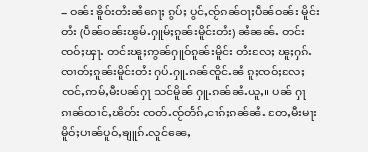− ဝၼ်း ၶိူဝ်းတႆးၼႆၵေႃႈ ၵွပ်ႈ ပွင်ႇၸႂ်ၵၼ်ဝႃႈပဵၼ်ဝၼ်း မိူင်းတႆး (ပဵၼ်ဝၼ်းၽွမ်ႉႁူမ်ႈၵူၼ်းမိူင်းတႆး) ၼႆၼၼ်ႉ တင်းၸဝ်ႈၾႃႉ တင်းၽူႈဢွၼ်ႁူဝ်ၵူၼ်းမိူင်း တႆးလႄႈ ၽူႈႁၵ်ႉၸၢတ်ႈၵူၼ်းမိူင်းတႆး ႁပ်ႉႁူႉၵၼ်ၸိူင်ႉၼႆ ၵူႈၸဝ်ႈလႄႈ ၸင်ႇဢမ်ႇမီးပၼ်ႁႃ သင်မိူၼ် ႁူႉၵၼ်ၼႆႉယူႇ။ ပၼ် ႁႃ ၵၢၼ်ထၢင်ႇၽိတ်း ၸတ်ႉၸႂ်တႅၵ်ႇငၢၵ်ႈၵၼ်ၼႆႉ တႄႇမီးမႃးမိူဝ်ႈပၢၼ်ပူဝ်ႇၶျူၵ်ႉလူင်ၼေႇ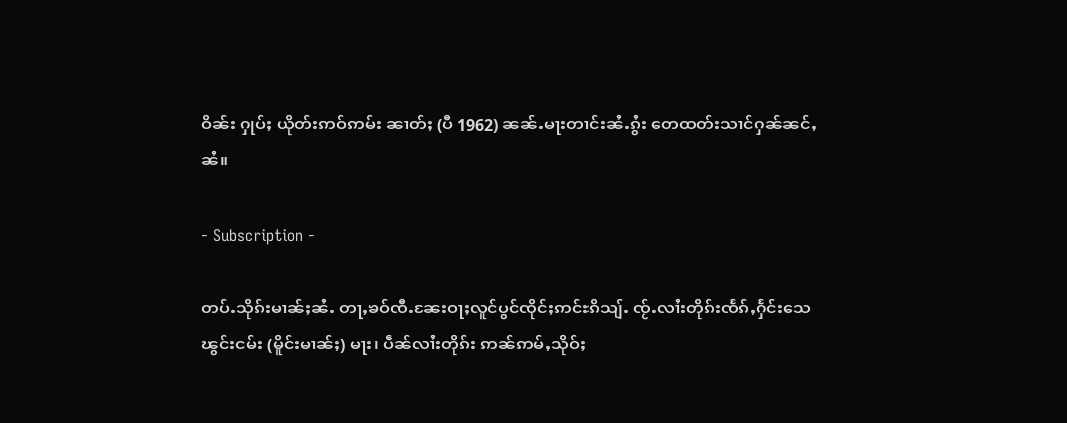ဝိၼ်း ႁုပ်ႈ ယိုတ်းဢဝ်ဢမ်း ၼၢတ်ႈ (ပီ 1962) ၼၼ်ႉမႃးတၢင်းၼႆႉၵွႆး တေထတ်းသၢင်ႁၼ်ၼင်ႇၼႆ။

- Subscription -

တပ်ႉသိုၵ်းမၢၼ်ႈၼႆႉ တႃႇၶဝ်ၸီႉၼႄးဝႃႈလူင်ပွင်ၸိုင်ႈဢင်ႊၵိသျ်ႉ ၸႂ်ႉလၢႆးတိုၵ်းၸႅၵ်ႇႁႅင်းသေ ၽွင်းငမ်း (မိူင်းမၢၼ်ႈ) မႃး၊ ပဵၼ်လၢႆးတိုၵ်း ဢၼ်ဢမ်ႇသိုဝ်ႈ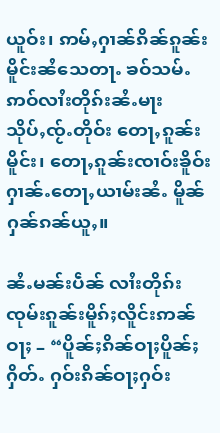ယူဝ်း၊ ဢမ်ႇႁၢၼ်ၵိၼ်ၵူၼ်းမိူင်းၼႆသေတႃႉ ၶဝ်သမ်ႉဢဝ်လၢႆးတိုၵ်းၼႆႉမႃး သိုပ်ႇၸႂ်ႉတိုဝ်း တေႃႇၵူၼ်းမိူင်း၊ တေႃႇၵူၼ်းၸၢဝ်းၶိူဝ်းႁၢၼ်ႉတေႃႇယၢမ်းၼႆႉ မိူၼ်ႁၼ်ၵၼ်ယူႇ။

ၼႆႉမၼ်းပဵၼ် လၢႆးတိုၵ်းၸုမ်းၵူၼ်းမိူၵ်ႈလိူင်းဢၼ်ဝႃႈ – “ပိူၼ်ႈၵိၼ်ဝႃႈပိူၼ်ႈႁိတ်ႉ ႁဝ်းၵိၼ်ဝႃႈႁဝ်း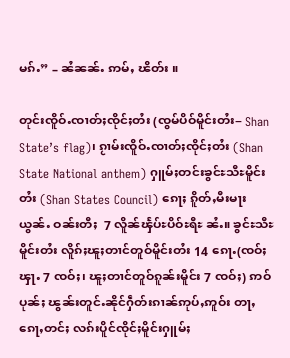မၵ်ႉ” – ၼႆၼၼ်ႉ ဢမ်ႇ ၽိတ်း ။

တုင်းၸိူဝ်ႉၸၢတ်ႈၸိုင်ႈတႆး (ၸွမ်ပိဝ်မိူင်းတႆး− Shan State’s flag)၊ ၵႂၢမ်းၸိူဝ်ႉၸၢတ်ႈၸိုင်ႈတႆး (Shan State National anthem) ႁူမ်ႈတင်းၶွင်ႊသီႊမိူင်းတႆး (Shan States Council) ၵေႃႈ ၵိူတ်ႇမီးမႃးယွၼ်ႉ ဝၼ်းတီႈ  7 လိူၼ်ၾႅပ်ႊပိဝ်ႊရီႊ ၼႆႉ။ ၶွင်ႊသီႊမိူင်းတႆး လိူၵ်ႈၽူႈတၢင်တူဝ်မိူင်းတႆး 14 ၵေႃႉ(ၸဝ်ႈၾႃႉ 7 ၸဝ်ႈ၊ ၽူႈတၢင်တူဝ်ၵူၼ်းမိူင်း 7 ၸဝ်ႈ) ဢဝ်ပုၼ်ႈ ၽွၼ်းတူင်ႉၼိုင်ႁဵတ်းၵၢၼ်ဢုပ်ႇဢူဝ်း တႃႇၵေႃႇတင်ႈ လၵ်းပိူင်ၸိုင်ႈမိူင်းႁူမ်ႈ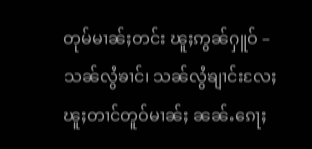တုမ်မၢၼ်ႈတင်း ၽူႈဢွၼ်ႁူဝ် – သၼ်လွႆၶၢင်၊ သၼ်လွႆၶျၢင်းလႄႈ ၽူႈတၢင်တူဝ်မၢၼ်ႈ ၼၼ်ႉၵေႃႈ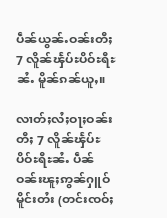ပဵၼ်ယွၼ်ႉဝၼ်းတီႈ 7 လိူၼ်ၾႅပ်ႊပိဝ်ႊရီႊၼႆႉ မိူၼ်ၵၼ်ယူႇ။

လၢတ်ႈလႆႈဝႃႈဝၼ်းတီႈ 7 လိူၼ်ၾႅပ်ႊပိဝ်ႊရီႊၼႆႉ ပဵၼ်ဝၼ်းၽူႈဢွၼ်ႁူဝ်မိူင်းတႆး (တင်းၸဝ်ႈ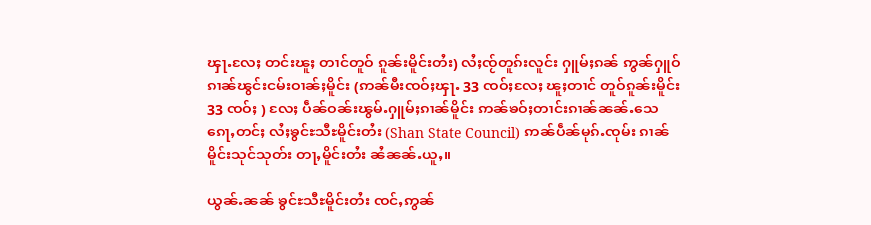ၾႃႉလႄႈ တင်းၽူႈ တၢင်တူဝ် ၵူၼ်းမိူင်းတႆး) လႆႈၸႂ်တူၵ်းလူင်း ႁူမ်ႈၵၼ် ဢွၼ်ႁူဝ်ၵၢၼ်ၽွင်းငမ်းဝၢၼ်ႈမိူင်း (ဢၼ်မီးၸဝ်ႈၾႃႉ 33 ၸဝ်ႈလႄႈ ၽူႈတၢင် တူဝ်ၵူၼ်းမိူင်း 33 ၸဝ်ႈ ) လႄႈ ပဵၼ်ဝၼ်းၽွမ်ႉႁူမ်ႈၵၢၼ်မိူင်း ဢၼ်ၶဝ်ႈတၢင်းၵၢၼ်ၼၼ်ႉသေ ၵေႃႇတင်ႈ လႆႈၶွင်ႊသီႊမိူင်းတႆး (Shan State Council) ဢၼ်ပဵၼ်မုၵ်ႉၸုမ်း ၵၢၼ်မိူင်းသုင်သုတ်း တႃႇမိူင်းတႆး ၼႆၼၼ်ႉယူႇ။

ယွၼ်ႉၼၼ် ၶွင်ႊသီႊမိူင်းတႆး ၸင်ႇဢွၼ်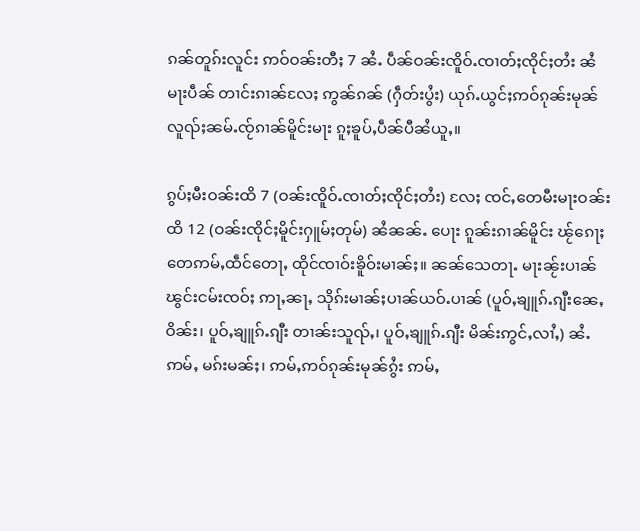ၵၼ်တူၵ်းလူင်း ဢဝ်ဝၼ်းတီႈ 7 ၼႆႉ ပဵၼ်ဝၼ်းၸိူဝ်ႉၸၢတ်ႈၸိုင်ႈတႆး ၼႆမႃးပဵၼ် တၢင်းၵၢၼ်လႄႈ ဢွၼ်ၵၼ် (ႁဵတ်းပွႆး) ယုၵ်ႉယွင်ႈဢဝ်ၵုၼ်းမုၼ် လူၺ်ႈၼမ်ႉၸႂ်ၵၢၼ်မိူင်းမႃး ၵူႈၶူပ်ႇပဵၼ်ပီၼႆယူႇ။

ၵွပ်ႈမီးဝၼ်းထိ 7 (ဝၼ်းၸိူဝ်ႉၸၢတ်ႈၸိုင်ႈတႆး) လႄႈ ၸင်ႇတေမီးမႃးဝၼ်းထိ 12 (ဝၼ်းၸိုင်ႈမိူင်းႁူမ်ႈတုမ်) ၼႆၼၼ်ႉ ပေႃး ၵူၼ်းၵၢၼ်မိူင်း ၽႂ်ၵေႃႈတေဢမ်ႇထဵင်တေႃႇ ထိုင်ၸၢဝ်းၶိူဝ်းမၢၼ်ႈ။ ၼၼ်သေတႃႉ မႃးၼႂ်းပၢၼ်ၽွင်းငမ်းၸဝ်ႈ ဢႃႇၼႃႇ သိုၵ်းမၢၼ်ႈပၢၼ်ယဝ်ႉပၢၼ် (ပူဝ်ႇၶျူၵ်ႉၵျီးၼေႇဝိၼ်း၊ ပူဝ်ႇၶျူၵ်ႉၵျီး တၢၼ်းသူၺ်ႇ၊ ပူဝ်ႇၶျူၵ်ႉၵျီး မိၼ်းဢွင်ႇလၢႆႇ) ၼႆႉ ဢမ်ႇ မၵ်းမၼ်ႈ၊ ဢမ်ႇဢဝ်ၵုၼ်းမုၼ်ၵွႆး ဢမ်ႇ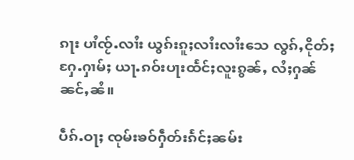ၵႃး ပၢႆၸႂ်ႉလၢႆး ယွၵ်းၵူႈလၢႆးလၢႆးသေ လွၵ်ႇငိုတ်ႈႁႄႉႁၢမ်ႈ ယႃႉၵဝ်းပႃးထႅင်ႈလူးၵွၼ်ႇ လႆႈႁၼ် ၼင်ႇၼႆ။

ပဵၵ်ႉဝႃႈ ၸုမ်းၶဝ်ႁဵတ်းၵႅင်ႈၼမ်း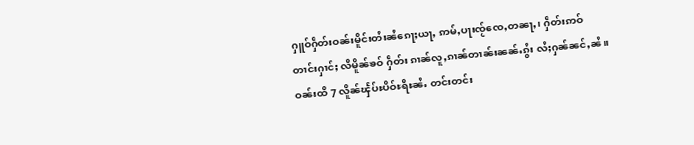ႁူဝ်ႁဵတ်းဝၼ်းမိူင်းတႆးၼႆၵေႃႈယႃႇ ဢမ်ႇပႃးၸႂ်ၸေႇတၼႃႇ၊ ႁဵတ်းဢဝ်တၢင်းႁၢင်ႈ လီမိူၼ်ၶဝ် ႁဵတ်း ၵၢၼ်လူႇၵၢၼ်တၢၼ်းၼၼ်ႉၵွႆး လႆႈႁၼ်ၼင်ႇၼႆ။ ဝၼ်းထိ 7 လိူၼ်ၾႅပ်ႊပိဝ်ႊရီႊၼႆႉ တင်းတင်း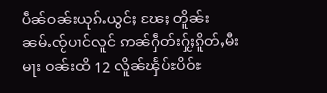ပဵၼ်ဝၼ်းယုၵ်ႉယွင်ႈ ၽႄႈ တိူၼ်းၼမ်ႉၸႂ်ပၢင်လူင် ဢၼ်ႁဵတ်းႁႂ်ႈၵိူတ်ႇမီးမႃး ဝၼ်းထိ 12 လိူၼ်ၾႅပ်ႊပိဝ်ႊ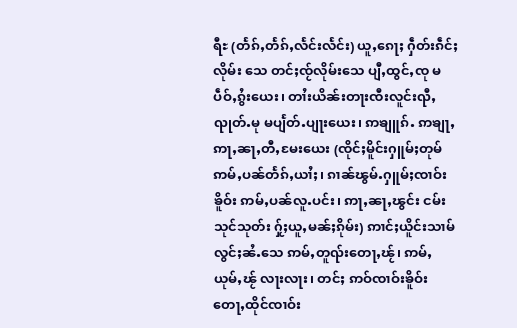ရီႊ (တႅၵ်ႇတႅၵ်ႇလႅင်းလႅင်း) ယူႇၵေႃႈ ႁဵတ်းၵဵင်ႈလိုမ်း သေ တင်ႈၸႂ်လိုမ်းသေ ပျီႇထွင်ႇၸု မပဵဝ်ႇၵွႆးယေး၊ တၢႆးယိၼ်းတႃးၸီးလူင်းၺီႇၺုတ်ႉမု မပျႅတ်ႉပျႃးယေး၊ ဢၶျူၵ်ႉ ဢၶျႃႇ ဢႃႇၼႃႇတီႇမႄးယေး (ၸိုင်ႈမိူင်းႁူမ်ႈတုမ် ဢမ်ႇပၼ်တႅၵ်ႇယၢႆႈ၊ ၵၢၼ်ၽွမ်ႉႁူမ်ႈၸၢဝ်းၶိူဝ်း ဢမ်ႇပၼ်လူႉပင်း၊ ဢႃႇၼႃႇၽွင်း ငမ်း သုင်သုတ်း ႁႂ်ႈယူႇမၼ်ႈၵိုမ်း) ဢၢင်ႈယိူင်းသၢမ်လွင်ႈၼႆႉသေ ဢမ်ႇတူၺ်းတေႃႇၽႂ်၊ ဢမ်ႇယုမ်ႇၽႂ် လႃးလႃး၊ တင်ႈ ဢဝ်ၸၢဝ်းၶိူဝ်း တေႃႇထိုင်ၸၢဝ်း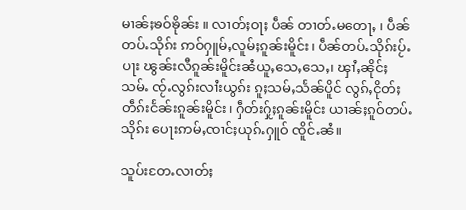မၢၼ်ႈၶဝ်ၶိုၼ်း ။ လၢတ်ႈဝႃႈ ပဵၼ် တၢတ်ႉမတေႃႇ ၊ ပဵၼ်တပ်ႉသိုၵ်း ဢဝ်ႁူမ်ႇလူမ်ႈၵူၼ်းမိူင်း၊ ပဵၼ်တပ်ႉသိုၵ်းပႂ်ႉပႃး ၽွၼ်းလီၵူၼ်းမိူင်းၼႆယူႇသေႇသေႇ၊ ၾၢႆႇၼိုင်ႈသမ်ႉ ၸႂ်ႉလွၵ်းလၢႆးယွၵ်း ၵူႈသမ်ႇသႅၼ်ပိူင် လွၵ်ႇငိုတ်ႈ တဵၵ်းငႅၼ်းၵူၼ်းမိူင်း၊ ႁဵတ်းႁႂ်ႈၵူၼ်းမိူင်း ယၢၼ်ႈၵူဝ်တပ်ႉသိုၵ်း ပေႃးဢမ်ႇၸၢင်ႈယုၵ်ႉႁူဝ် ၸိူင်ႉၼႆ။

သူပ်းတႄႉလၢတ်ႈ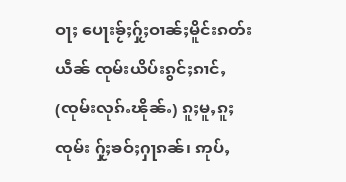ဝႃႈ ပေႃးၶႂ်ႈႁႂ်ႈဝၢၼ်ႈမိူင်းၵတ်းယဵၼ် ၸုမ်းယိပ်းၵွင်ႈၵၢင်ႇ (ၸုမ်းလုၵ်ႉၽိုၼ်ႉ) ၵူႈမူႇၵူႈၸုမ်း ႁႂ်ႈၶဝ်ႈႁႃၵၼ်၊ ဢုပ်ႇ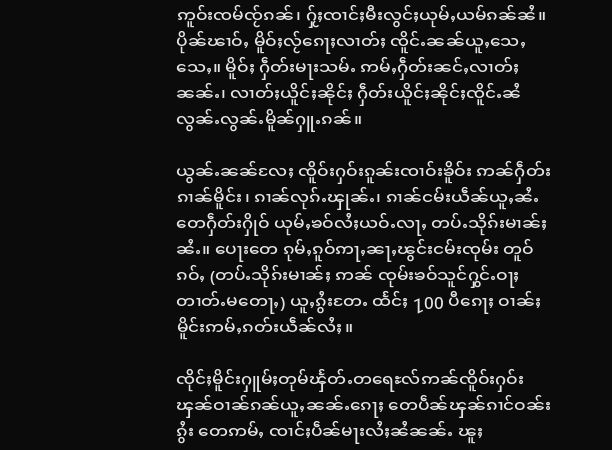ဢူဝ်းၸမ်ၸႂ်ၵၼ်၊ ႁႂ်ႈၸၢင်ႈမီးလွင်ႈယုမ်ႇယမ်ၵၼ်ၼႆ။ ပိုၼ်ၽၢဝ်ႇ မိူဝ်ႈလႂ်ၵေႃႈလၢတ်ႈ ၸိူင်ႉၼၼ်ယူႇသေႇသေႇ။ မိူဝ်ႈ ႁဵတ်းမႃးသမ်ႉ ဢမ်ႇႁဵတ်းၼင်ႇလၢတ်ႈၼၼ်ႉ၊ လၢတ်ႈယိူင်ႈၼိုင်ႈ ႁဵတ်းယိူင်ႈၼိုင်ႈၸိူင်ႉၼႆ လွၼ်ႉလွၼ်ႉမိူၼ်ႁူႉၵၼ်။

ယွၼ်ႉၼၼ်လႄႈ ၸိူဝ်းႁဝ်းၵူၼ်းၸၢဝ်းၶိူဝ်း ဢၼ်ႁဵတ်းၵၢၼ်မိူင်း၊ ၵၢၼ်လုၵ်ႉၾုၼ်ႉ၊ ၵၢၼ်ငမ်းယဵၼ်ယူႇၼႆႉ တေႁဵတ်းႁိုဝ် ယုမ်ႇၶဝ်လႆႈယဝ်ႉလႃႇ တပ်ႉသိုၵ်းမၢၼ်ႈၼႆႉ။ ပေႃးတေ ၵုမ်ႇၵူဝ်ဢႃႇၼႃႇၽွင်းငမ်းၸုမ်း တူဝ်ၵဝ်ႇ (တပ်ႉသိုၵ်းမၢၼ်ႈ ဢၼ် ၸုမ်းၶဝ်သူင်ႁွင်ႉဝႃႈ တၢတ်ႉမတေႃႇ) ယူႇၵွႆးတႄႉ ထႅင်ႈ ႑00 ပီၵေႃႈ ဝၢၼ်ႈမိူင်းဢမ်ႇၵတ်းယဵၼ်လႆႈ။

ၸိုင်ႈမိူင်းႁူမ်ႈတုမ်ၾႅတ်ႉတရေႊလ်ဢၼ်ၸိူဝ်းႁဝ်းၾၼ်ဝၢၼ်ၵၼ်ယူႇၼၼ်ႉၵေႃႈ တေပဵၼ်ၾၼ်ၵၢင်ဝၼ်းၵွႆး တေဢမ်ႇ ၸၢင်ႈပဵၼ်မႃးလႆႈၼႆၼၼ်ႉ ၽူႈ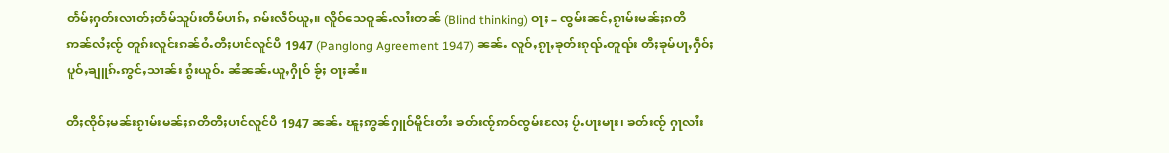တႅမ်ႈႁတ်းလၢတ်ႈတႅမ်သူပ်းတဵမ်ပၢၵ်ႇ ၵမ်းလဵဝ်ယူႇ။ လိူဝ်သေဝူၼ်ႉလၢႆးတၼ် (Blind thinking) ဝႃႈ – ၸွမ်းၼင်ႇၵႂၢမ်းမၼ်ႈၵတိ ဢၼ်လႆႈၸႂ် တူၵ်းလူင်းၵၼ်ဝႆႉတီႈပၢင်လူင်ပီ 1947 (Panglong Agreement 1947) ၼၼ်ႉ လူဝ်ႇၵႂႃႇၶုတ်းၵုၺ်ႉတူၺ်း တီႈၶုမ်ပႃႇႁဵဝ်ႈပူဝ်ႇၶျူၵ်ႉဢွင်ႇသၢၼ်း ၵွႆးယူဝ်ႉ ၼႆၼၼ်ႉယူႇႁိုဝ် ၶႂ်ႈ ဝႃႈၼႆ။

တီႈၸိုဝ်ႈမၼ်းၵႂၢမ်းမၼ်ႈၵတိတီႈပၢင်လူင်ပီ 1947 ၼၼ်ႉ ၽူႈဢွၼ်ႁူဝ်မိူင်းတႆး ၶတ်းၸႂ်ဢဝ်ၸွမ်းလႄႈ ပႂ်ႉပႃးမႃး၊ ၶတ်းၸႂ် ႁႃလၢႆး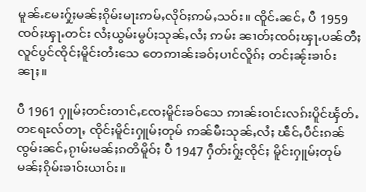မူၼ်ႉမႄးႁႂ်ႈမၼ်ႈၵိုမ်းမႃးဢမ်ႇလိုဝ်ႈဢမ်ႇသဝ်း။ ၸိူင်ႉၼင်ႇ ပီ 1959 ၸဝ်ႈၾႃႉတင်း လႆႈယွမ်းမွပ်ႈသုၼ်ႇလႆႈ ဢမ်း ၼၢတ်ႈၸဝ်ႈၾႃႉပၼ်တီႈလူင်ပွင်ၸိုင်ႈမိူင်းတႆးသေ တေဢၢၼ်းၶဝ်ႈပၢင်လိူၵ်ႈ တင်ႈၼႂ်းၶၢဝ်းၼႃႈ။

ပီ 1961 ႁူမ်ႈတင်းတၢင်ႇၸႄႈမိူင်းၶဝ်သေ ဢၢၼ်းဝၢင်းလၵ်းပိူင်ၾႅတ်ႉတရႄႊလ်တႃႇ ၸိုင်ႈမိူင်းႁူမ်ႈတုမ် ဢၼ်မီးသုၼ်ႇလႆႈ ၽဵင်ႇပဵင်းၵၼ် ၸွမ်းၼင်ႇၵႂၢမ်းမၼ်ႈၵတိမိူဝ်ႈ ပီ 1947 ႁဵတ်းႁႂ်ႈၸိုင်ႈ မိူင်းႁူမ်ႈတုမ် မၼ်ႈၵိုမ်းၶၢဝ်းယၢဝ်း။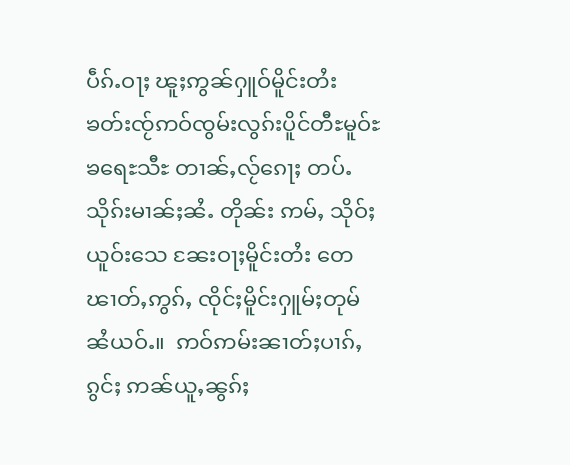ပဵၵ်ႉဝႃႈ ၽူႈဢွၼ်ႁူဝ်မိူင်းတႆး ၶတ်းၸႂ်ဢဝ်ၸွမ်းလွၵ်းပိူင်တီႊမူဝ်ႊၶရေႊသီႊ တၢၼ်ႇလႂ်ၵေႃႈ တပ်ႉသိုၵ်းမၢၼ်ႈၼႆႉ တိုၼ်း ဢမ်ႇ သိုဝ်ႈယူဝ်းသေ ၼႄးဝႃႈမိူင်းတႆး တေၽၢတ်ႇဢွၵ်ႇ ၸိုင်ႈမိူင်းႁူမ်ႈတုမ်ၼႆယဝ်ႉ။  ဢဝ်ဢမ်းၼၢတ်ႈပၢၵ်ႇၵွင်ႈ ဢၼ်ယူႇၼွၵ်ႈ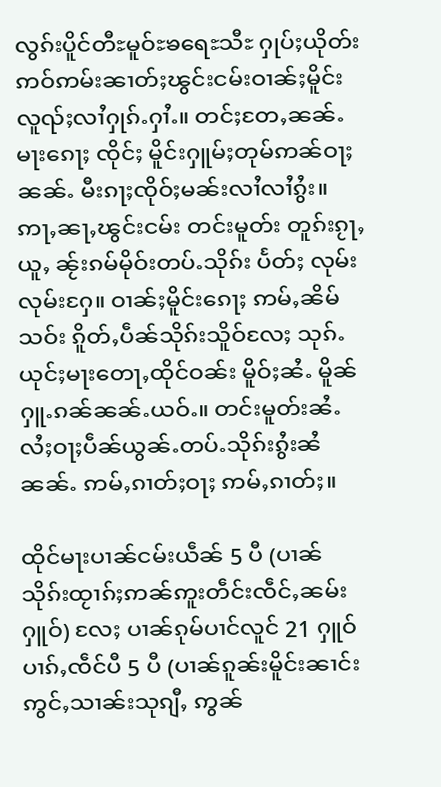လွၵ်းပိူင်တီႊမူဝ်ႊၶရေႊသီႊ ႁုပ်ႈယိုတ်း ဢဝ်ဢမ်းၼၢတ်ႈၽွင်းငမ်းဝၢၼ်ႈမိူင်း လူၺ်ႈလၢႆႁုၵ်ႉႁၢႆႉ။ တင်ႈတႄႇၼၼ်ႉမႃးၵေႃႈ ၸိုင်ႈ မိူင်းႁူမ်ႈတုမ်ဢၼ်ဝႃႈၼၼ်ႉ မီးၵႃႈၸိုဝ်ႈမၼ်းလၢႆလၢႆၵွႆး။ ဢႃႇၼႃႇၽွင်းငမ်း တင်းမူတ်း တူၵ်းၵႂႃႇယူႇ ၼႂ်းၵမ်မိုဝ်းတပ်ႉသိုၵ်း ပႅတ်ႈ လုမ်းလုမ်းႁႄ။ ဝၢၼ်ႈမိူင်းၵေႃႈ ဢမ်ႇၼိမ်သဝ်း ၵိူတ်ႇပဵၼ်သိုၵ်းသိူဝ်လႄႈ သုၵ်ႉယုင်ႈမႃးတေႃႇထိုင်ဝၼ်း မိူဝ်ႈၼႆႉ မိူၼ် ႁူႉၵၼ်ၼၼ်ႉယဝ်ႉ။ တင်းမူတ်းၼႆႉ လႆႈဝႃႈပဵၼ်ယွၼ်ႉတပ်ႉသိုၵ်းၵွႆးၼႆၼၼ်ႉ ဢမ်ႇၵၢတ်ႈဝႃႈ ဢမ်ႇၵၢတ်ႈ။

ထိုင်မႃးပၢၼ်ငမ်းယဵၼ် 5 ပီ (ပၢၼ်သိုၵ်းထႂၢၵ်ႈဢၼ်ဢူးတဵင်းၸဵင်ႇၼမ်းႁူဝ်) လႄႈ ပၢၼ်ၵုမ်ပၢင်လူင် 21 ႁူဝ် ပၢၵ်ႇၸဵင်ပီ 5 ပီ (ပၢၼ်ၵူၼ်းမိူင်းၼၢင်းဢွင်ႇသၢၼ်းသုၵျီႇ ဢွၼ်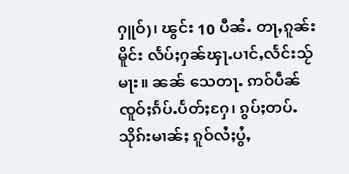ႁူဝ်)၊ ၽွင်း 10 ပီၼႆႉ တႃႇၵူၼ်းမိူင်း လႅပ်ႈႁၼ်ၾႃႉပၢင်ႇလႅင်းသႂ်မႃး။ ၼၼ် သေတႃႉ ဢဝ်ပဵၼ်ၸူဝ်ႈၵႅပ်ႉပႅတ်ႈႁႄ၊ ၵွပ်ႈတပ်ႉ သိုၵ်းမၢၼ်ႈ ၵူဝ်လႆႈပွႆႇ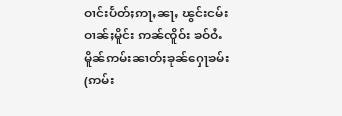ဝၢင်းပႅတ်ႈဢႃႇၼႃႇ ၽွင်းငမ်းဝၢၼ်ႈမိူင်း ဢၼ်ၸိူဝ်း ၶဝ်ဝႆႉ မိူၼ်ဢမ်းၼၢတ်ႈၶုၼ်ႁေႃၶမ်း(ဢမ်း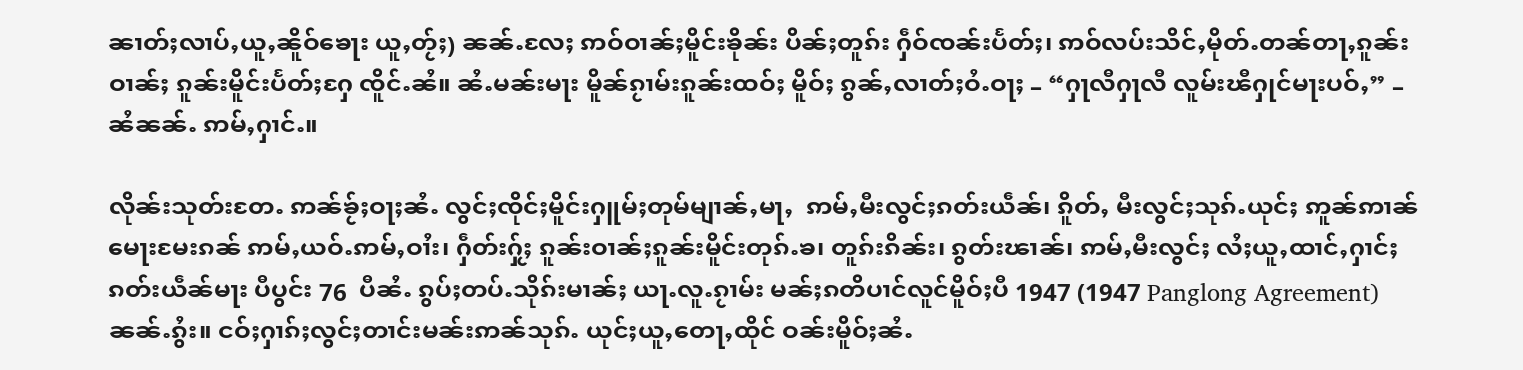ၼၢတ်ႈလၢပ်ႇယူႇၼိူဝ်ၶေႃး ယူႇတႂ်ႈ) ၼၼ်ႉလႄႈ ဢဝ်ဝၢၼ်ႈမိူင်းၶိုၼ်း ပိၼ်ႈတူၵ်း ႁဵဝ်ၸၼ်းပႅတ်ႈ၊ ဢဝ်လပ်းသိင်ႇမိုတ်ႉတၼ်တႃႇၵူၼ်းဝၢၼ်ႈ ၵူၼ်းမိူင်းပႅတ်ႈႁႄ ၸိူင်ႉၼႆ။ ၼႆႉမၼ်းမႃး မိူၼ်ၵႂၢမ်းၵူၼ်းထဝ်ႈ မိူဝ်ႈ ၵွၼ်ႇလၢတ်ႈဝႆႉဝႃႈ – “ႁႃလီႁႃလီ လူမ်းၽီႁုင်မႃးပဝ်ႇ” – ၼႆၼၼ်ႉ ဢမ်ႇႁၢင်ႉ။

လိုၼ်းသုတ်းတႄႉ ဢၼ်ၶႂ်ႈဝႃႈၼႆႉ လွင်ႈၸိုင်ႈမိူင်းႁူမ်ႈတုမ်မျၢၼ်ႇမႃႇ  ဢမ်ႇမီးလွင်ႈၵတ်းယဵၼ်၊ ၵိူတ်ႇ မီးလွင်ႈသုၵ်ႉယုင်ႈ ဢူၼ်ဢၢၼ်မေႃးမႄးၵၼ် ဢမ်ႇယဝ်ႉဢမ်ႇဝၢႆး၊ ႁဵတ်းႁႂ်ႈ ၵူၼ်းဝၢၼ်ႈၵူၼ်းမိူင်းတုၵ်ႉၶ၊ တူၵ်းၵိၼ်း၊ ၵွတ်းၽၢၼ်၊ ဢမ်ႇမီးလွင်ႈ လႆႈယူႇထၢင်ႇႁၢင်ႈၵတ်းယဵၼ်မႃး ပီပွင်း 76  ပီၼႆႉ ၵွပ်ႈတပ်ႉသိုၵ်းမၢၼ်ႈ ယႃႉလူႉၵႂၢမ်း မၼ်ႈၵတိပၢင်လူင်မိူဝ်ႈပီ 1947 (1947 Panglong Agreement) ၼၼ်ႉၵွႆး။ ငဝ်ႈႁၢၵ်ႈလွင်ႈတၢင်းမၼ်းဢၼ်သုၵ်ႉ ယုင်ႈယူႇတေႃႇထိုင် ဝၼ်းမိူဝ်ႈၼႆႉ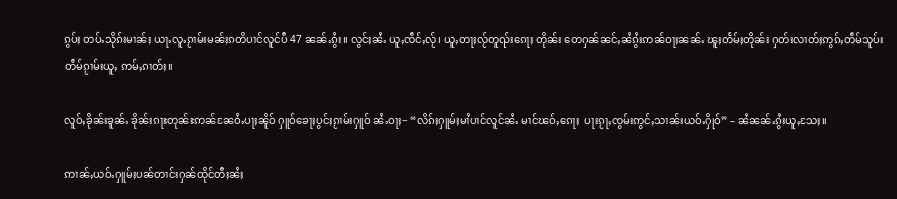ၵွပ်ႈ တပ်ႉသိုၵ်းမၢၼ်ႈ ယႃႉလူႉၵႂၢမ်းမၼ်ႈၵတိပၢင်လူင်ပီ 47 ၼၼ်ႉၵွႆး။ လွင်ႈၼႆႉ ယူႇၸဵင်ႇလႂ်၊ ယူႇတႃႈလႂ်တူၺ်းၵေႃႈ တိုၼ်း တေႁၼ်ၼင်ႇၼႆၵွႆးဢၼ်ဝႃႈၼၼ်ႉ ၽူႈတႅမ်ႈတိုၼ်း ႁတ်းလၢတ်ႈဢွၵ်ႇတဵမ်သူပ်း တဵမ်ၵႂၢမ်းယူႇ ဢမ်ႇၵၢတ်ႈ။

လူဝ်ႇၶိုၼ်းၶူၼ်ႉ ၶိုၼ်းၵႃႊတုၼ်ႊဢၼ်ၼႄဝႆႉပႃႈၼိူဝ် ႁူဝ်ၶေႃႈပွင်ႈၵႂၢမ်းႁူဝ် ၼႆႉဝႃႈ− “လိၵ်ႈႁူမ်ႈမၢႆပၢင်လူင်ၼႆႉ မၢင်ၽဝ်ႇၵေႃႈ  ပႃးၵႂႃႇၸွမ်းဢွင်ႇသၢၼ်းယဝ်ႉႁိုဝ်” – ၼႆၼၼ်ႉၵွႆးယူႇသႄႈ။

ဢၢၼ်ႇယဝ်ႉႁူမ်ႈပၼ်တၢင်းႁၼ်ထိုင်တီႈၼႆႈ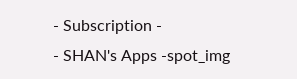- Subscription -
- SHAN's Apps -spot_img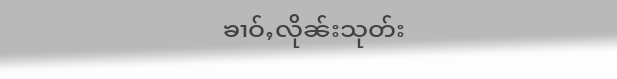ၶၢဝ်ႇလိုၼ်းသုတ်း